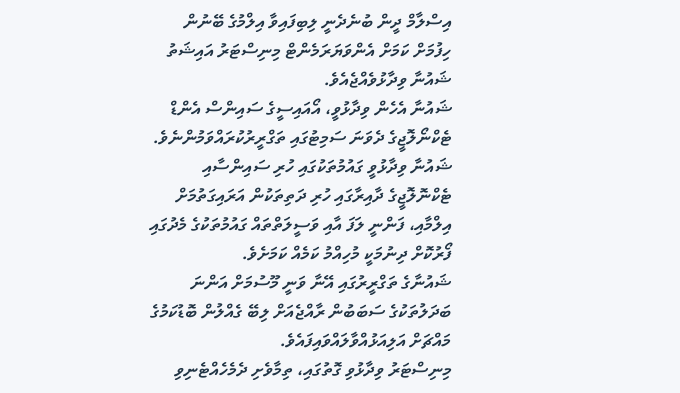އިސްލާމް ދީން ބުނެދެނީ ލިބިފައިވާ އިލްމުގެ ބޭނުން ހިފުމަށް ކަމަށް އެންވަޔަރަމެންޓް މިނިސްޓަރު އައިޝަތު ޝައުނާ ވިދާޅުވެއްޖެއެވެ.
ޝައުނާ އެހެން ވިދާޅުވީ، އޯއައިސީގެ ސައިންސް އެންޑް ޓެކްނޯލޮޖީގެ ދެވަނަ ސަމިޓުގައި ތަގްރީރުކުރައްވަމުންނެވެ.
ޝައުނާ ވިދާޅުވީ ގައުމުތަކުގައި ހުރި ސައިންސާއި ޓެކްނޮލޮޖީގެ ދާއިރާގައި ހުރި ދަތިތަކުން އަރައިގަތުމަށް އިލްމާއި، ފަންނީ ލަފަ އާއި ވަސީލަތްތައް ގައުމުތަކުގެ މެދުގައި ފޯރުކޮށް ދިނުމަކީ މުހިއްމު ކަމެއް ކަމަށެވެ.
ޝައުނާގެ ތަގްރީރުގައި އޭނާ ވަނީ މޫސުމަށް އަންނަ ބަދަލުތަކުގެ ސަބަބުން ރާއްޖެއަށް ލިބޭ ގެއްލުން ބޮޑުކަމުގެ މައްޗަށް އަލިއަޅުއްވާލައްވައިފައެވެ.
މިނިސްޓަރު ވިދާޅުވި ގޮތުގައި، ތިމާވެށި ދެމެހެއްޓެނިވި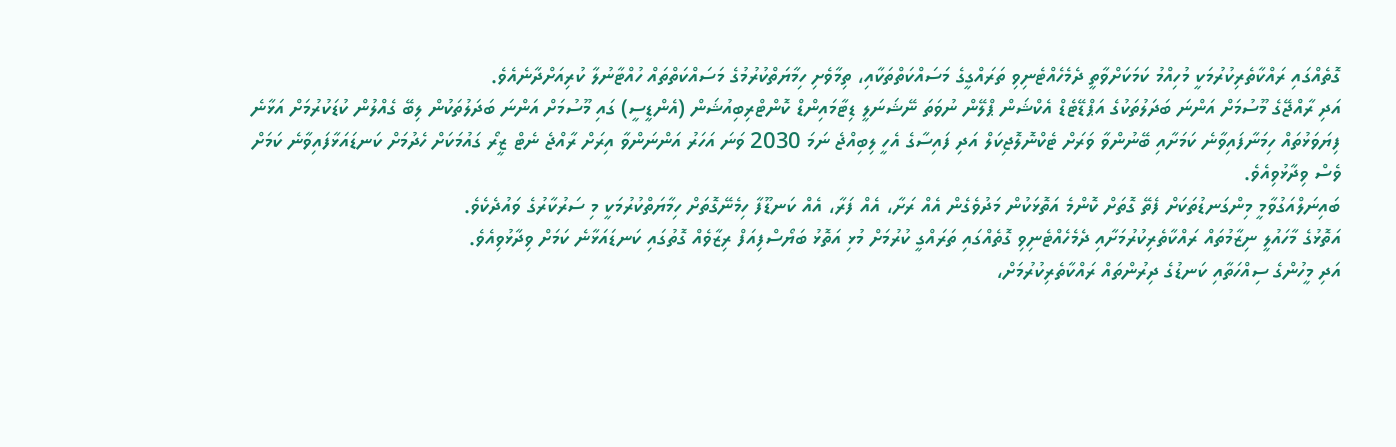ގޮތެއްގައި ރައްކާތެރިކުރުމަކީ މުހިއްމު ކަމަކަށްވާތީ ދެމެހެއްޓެނިވި ތަރައްގީގެ މަސައްކަތްތަކާއި، ތިމާވެށި ހިމާޔަތްކުރުމުގެ މަސައްކަތްތައް ހުއްޓާނުލާ ކުރިއަށްދާނެއެވެ.
އަދި ރާއްޖޭގެ މޫސުމަށް އަންނަ ބަދަލުތަކުގެ އަޕްޑޭޓެޑް އެކްޝަން ޕްލޭން ނުވަތަ ނޭޝަނަލީ ޑިޓާމައިންޑް ކޮންޓްރިބިއުޝަން (އެންޑީސީ) ގައި މޫސުމަށް އަންނަ ބަދަލުތަކުން ލިބޭ ގެއްލުން ކުޑަކުރުމަށް އަޅާނެ ފިޔަވަޅުތައް ހިމަނާފައިވާނެ ކަމަށާއި ބޭނުންވާ ވަރަށް ޓެކްނޮލޮޖިކަލް އަދި ފައިސާގެ އެހީ ލިބިއްޖެ ނަމަ 2030 ވަނަ އަހަރު އަންނަންވާ އިރަށް ރާއްޖެ ނެޓް ޒީރޯ ގައުމަކަށް ހެދުމަށް ކަނޑައަޅާފައިވާނެ ކަމަށް ވެސް ވިދާޅުވިއެވެ.
ބައިނަލްއަގުވާމީ މިންގަނޑުތަކަށް ފެތޭ ގޮތަށް ކޮންމެ އަތޮޅަކުން މަދުވެގެން އެއް ރަށާ، އެއް ފަރާ، އެއް ކަނޑޫފާ ހިމެނޭގޮތަށް ހިމާޔަތްކުރުމަކީ މި ސަރުކާރުގެ ވައުދެކެވެ.
އަތޮޅުގެ މާހައުލީ ނިޒާމުތައް ރައްކާތެރިކުރުމަށާއި ދެމެހެއްޓެނިވި ގޮތެއްގައި ތަރައްގީ ކުރުމަށް މުޅި އަތޮޅު ބަޔޯސްފިއަފް ރިޒާވެއް ގޮތުގައި ކަނޑައަޅާނެ ކަމަށް ވިދާޅުވިއެވެ.
އަދި މީހުންގެ ސިއްހަތާއި ކަނޑުގެ ދިރުންތައް ރައްކާތެރިކުރުމަށް،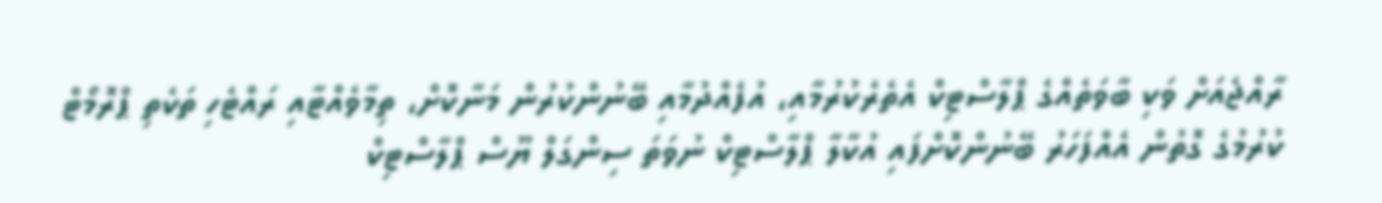ރާއްޖެއަށް ވަކި ބާވަތެއްގެ ޕްލާސްޓިކް އެތެރެކުރުމާއި، އުފެއްދުމާއި ބޭނުންކުރުން މަނާކޮށް، ތިމާވެއްޓާއި ރައްޓެހި ތަކެތި ޕްރޮމޯޓް ކުރުމުގެ ގޮތުން އެއްފަހަރު ބޭނުންކޮށްފައި އުކާލާ ޕްލާސްޓިކް ނުވަތަ ސިންގަލް ޔޫސް ޕްލާސްޓިކް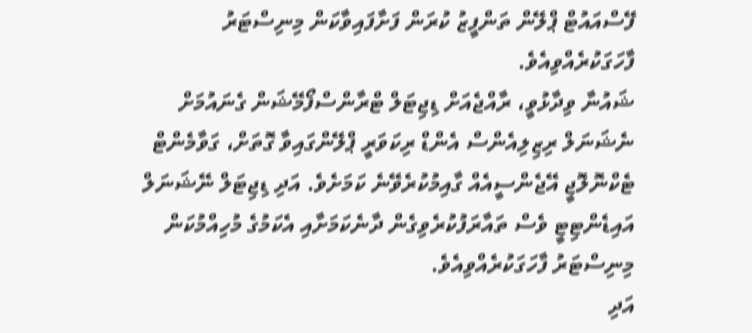ފޭސްއައުޓް ޕްލޭން ތަންފީޒު ކުރަން ފަށާފައިވާކަން މިނިސްޓަރު ފާހަގަކުރެއްވިއެވެ.
ޝައުނާ ވިދާޅުވީ، ރާއްޖެއަށް ޑިޖިޓަލް ޓްރާންސްފޯމޭޝަން ގެނައުމަށް ނެޝަނަލް ރިޒިލިއެންސް އެންޑް ރިކަވަރީ ޕްލޭންގައިވާ ގޮތަށް، ގަވާމެންޓް ޓެކްނޮލޮޖީ އޭޖެންސީއެއް ގާއިމުކުރެވޭނެ ކަމަށެވެ. އަދި ޑިޖިޓަލް ނޭޝަނަލް އައިޑެންޓިޓީ ވެސް ތައާރަފުކުރެވިގެން ދާނެކަމަށާއި އެކަމުގެ މުހިއްމުކަން މިނިސްޓަރު ފާހަގަކުރެއްވިއެވެ.
އަދި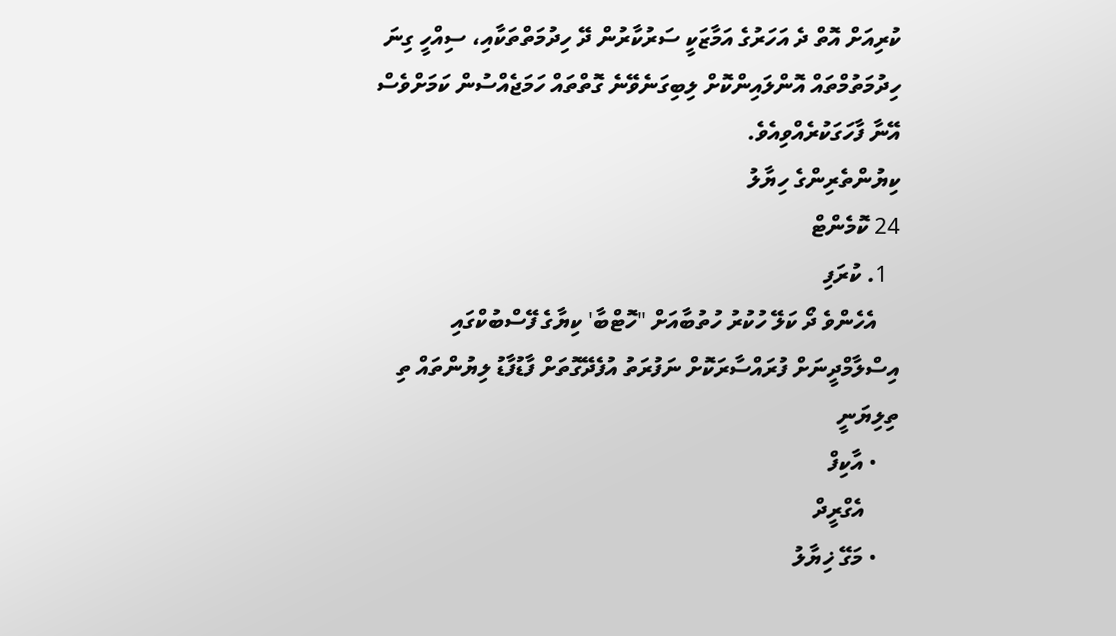ކުރިއަށް އޮތް ދެ އަހަރުގެ އަމާޒަކީ ސަރުކާރުން ދޭ ހިދުމަތްތަކާއި، ސިއްހީ ގިނަ ހިދުމަތުމްތައް އޮންލައިންކޮށް ލިބިގަނެވޭނެ ގޮތްތައް ހަމަޖެއްސުން ކަމަށްވެސް އޭނާ ފާހަގަކުރެއްވިއެވެ.
ކިޔުންތެރިންގެ ހިޔާލު
24 ކޮމެންޓް
  1. ކުރަފި
    އެހެންވެ ދޯ ކަލޭ ހުކުރު ހުތުބާއަށް "ހޮޓްބާ' ކިޔާގެ ފޭސްބުކްގައި އިސްލާމްދީނަށް ފުރައްސާރަކޮށް ނަފުރަތު އުފެދޭގޮތަށް ފާޑުފާޑު ލިޔުންތައް ތި ތިލިޔަނީ
    • އާކިފް
      އެގްރީދް
    • މަގޭ ޚިޔާލު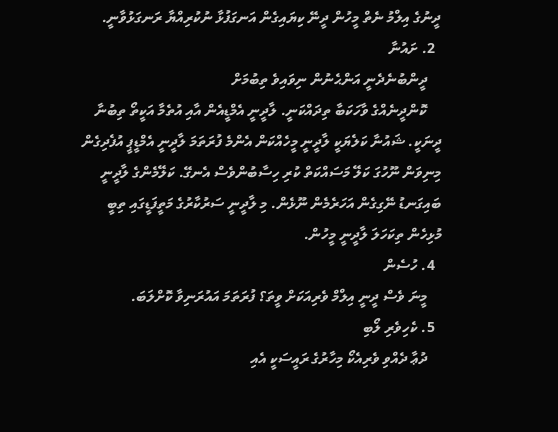ދީނުގެ އިލްމު ނެތް މީހުން ދީނޭ ކިޔައިގެން އަނގަފުޅާ ނުކުރިއްޔާ ރަނގަޅުވާނީ.
  2. ށައުނާ
    ދީންބުނެދެނީ އަންޙެނުން ނިވައިވެ ތިބުމަށް
    ކޮންދީނެއްގެ ވާހަކަބާ ތިދައްކަނީ. ލާދީނީ އެމްޑީއެން އާއި އުތެމާ އަކީތޯ ތިބުނާ ދީނަކީ. ޝައުނާ ކަލެޔަކީ ލާދީނީ މީހެއްކަން އެންމެ ފުރަތަމަ ލާދީނީ އެމްޑީޕީ އުފެދިގެން މިނިވަން ނޫހުގަ ކަލޭ މަސައްކަތް ކުރި ހިސާބުންވެސް އެނގޭ. ކަލޭމެންގެ ލާދީނީ ބައިގަނޑު ނޭގިގެން އަހަރެމެން ނޫޅެން. މި ލާދީނީ ސަރުކާރުގެ މަތީފަޑީގައި ތިބީ މުޅިހެން ތިކަހަލަ ލާދީނީ މީހުން.
  4. ހުސެން
    މީނަ ވެސް ދީނީ އިލްމް ވެރިއަކަށް ވީތަ؟ ފުރަތަމަ އައުރަނިވާ ކޮށްލަބަ.
  5. ކެހިވެރި ލޯބި
    ދުޢާ ދެއްވި ވެރިއެކޯ މިހާރުގެ ރައީސަކީ އެއި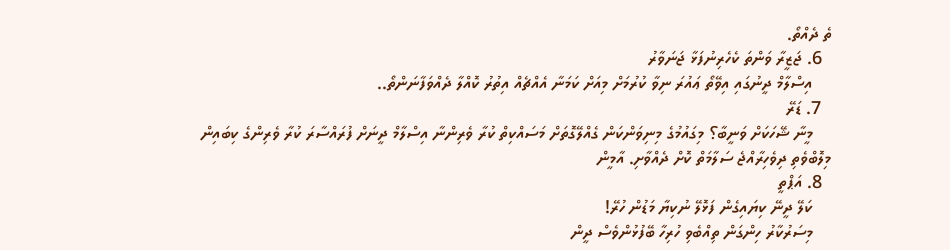ތެ ދެއްތޯ.
  6. ޖަޒީރާ ވަންތަ ކެހެރިނުފަޅާ ޖަނަވާރު
    އިސްލާމް ދީނުގައި އިވޭތޯ ޢައުރަ ނިވާ ކުރުމަށް މިއަށް ކަމަނާ އެއްޗެއް އިތުރު ކޮއްލާ ދެއްވަފާނަންތޯ..
  7. ޑަރޭ
    މީނާ ޝޭހަކަށް ވަނީބާ؟ މިގައުމުގެ މިނިވަންކަން ގެއްލޭގޮތަށް މަސައްކިތް ކުރާ ވެރިންނާ އިސްލާމް ދީނަށް ފުރައްސާރަ ކުރާ ވެރިންގެ ކިބައިން މިލޮބްވެތި ދިވެހިރާއްޖެ ސަލާމަތް ކޮށް ދެއްވާށި. އާމީން
  8. އަޕްތީ
    ކަލޭ ދީނޭ ކިޔައިގެން ފަޅޮލޭ ނުކިޔާ މަޑުން ހުރޭ!
    މިސަރުކާރު ހިންގަން ތިއްބެވި ހުރިހާ ބޭފުޅުންވެސް ދީން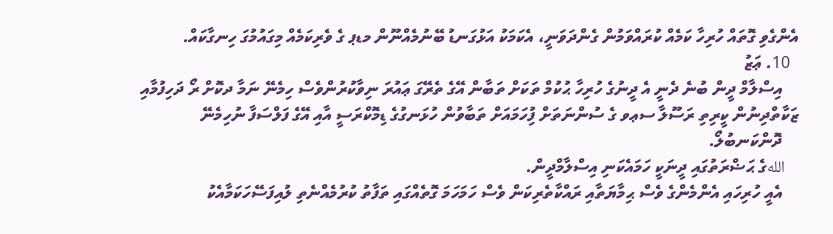އެންގެވި ގޮތައް ހުރިހާ ކަމެއް ކުރައްވަމުން ގެންދަވަނީ، އެކަމަކު އަޅުގަނޑު ބޭނުމެއްނޫން މޑޕ ގެ ވެރިކަމެއް މިގައުމުގަ ހިނގާކައް.
  10. ޢަޒު
    އިސްލާމް ދީން ބުނެ ދެނީ އެ ދީނުގެ ހުރިހާ ޙުކުމް ތަކަށް ތަބާން އޭގެ ތެރޭގަ ޢައުރަ ނިވާކުރުންވެސް ހިމެނޭ ނަމާ ދކޮށް ރޯ ދަހިފުމާއި ޒަކާތްދިނުން ކީރިތި ރަސޫލާ ސޢވ ގެ ސުންނަތަށް ފުިހަމައަށް ތަބާވުން ހުޅަނގުގެ ޑިމޮކްރަސީ އާއި އޭގެ ފަލްސަފާ ނުހިމެނޭ
    ދޮންކަނބުލޯ.
    اللهގެ ޙަޟްރަތުގައި ދީނަކީ ހަމައެކަނި އިސްލާމްދީން.
    އެއީ ހުރިހައި އެންމެންގެ ވެސް ޙިމާޔަތާއި ރައްކާތެރިކަން ވެސް ހަމަހަމަ ގޮތެއްގައި ތަފާތު ކުރުމެއްނެތި ލުއިފަސޭހަކަމާއެކު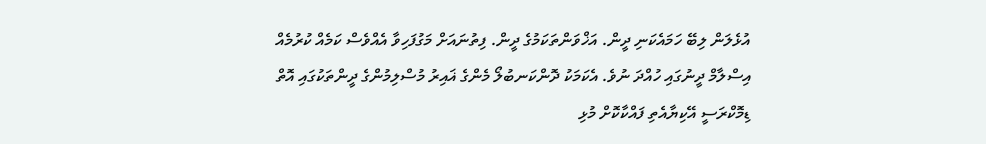އުޅެލަން ލިބޭ ހަމައެކަނި ދީން. އަޚްވަންތަކަމުގެ ދީން. ފިތުނައަށް މަގުފަހިވާ އެއްވެސް ކަމެއް ކުރުމެއް އިސްލާމް ދީނުގައި ހުއްދަ ނުވެ. އެކަމަކު ދޮންކަނބުލޯ މެންގެ ޣައިރު މުސްލިމުންގެ ދީންތަކުގައި އޮތް ޑިމޮކްރަސީ އޭކިޔާއެތި ފައްކާކޮށް މުޅި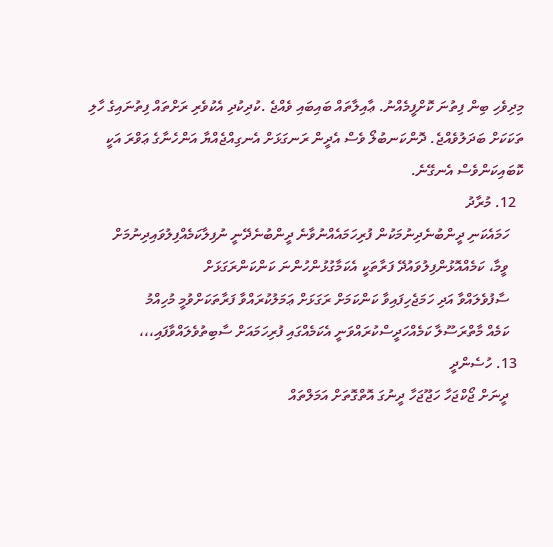މިދިވެހި ބިން ފިތުނަ ކޮށްފީމެއްނު. ޢާއިލާތައް ބައިބައި ވެއްޖެ .ކުދިކުދި އެކުވެރި ރަށްތައް ފިތުނައިގެ ހާލި ތަކަކަށް ބަދަލުވެއްޖެ. ދޮންކަނބުލޯ ވެސް އެދީން ރަނގަޅަށް އެނގިއްޖެއްޔާ އަންހެނާގެ ޢަވްރަ އަކީ ކޮބައިކަންވެސް އެނގޭނެ.
  12. މުރާދު
    ހަމައެކަނި ދީންބުނެދިނުމަކުން ފުރިހަމައެއްނުވާނެ ދީންބުނެދޭނީ ނުފިލާކަމެއްފިލުވައިދިނުމަށް
    ވީމާ، ކަމެއްއޮޅުންފިލުވައުދޭ ފަރާތަކީ އެކަމާގުޅުންހުންނަ ކަންކަންރަގަޅަށް
    ސާފުވެލައްވާ އަދި ހަމަޖެހިފައިވާ ކަންކަމަށް ރަގަޅަށް ޢަމަލުކުރައްވާ ފަރާތަކަށްވުމީ މުހިއްމު
    ކަމެއް މާތްރަސޫލާ ކަމެއްހަދީސްކުރައްވަނީ އެކަމެއްގައި ފުރިހަމައަށް ސާބިތުވެލައްވާފައި،،،
  13. ހުސެންދީ
    ދީނަށް ޖޯކްޖަހާ ހަޖޫޖަހާ ދީނުގަ އޮތްގޮތަށް އަމަލްތައް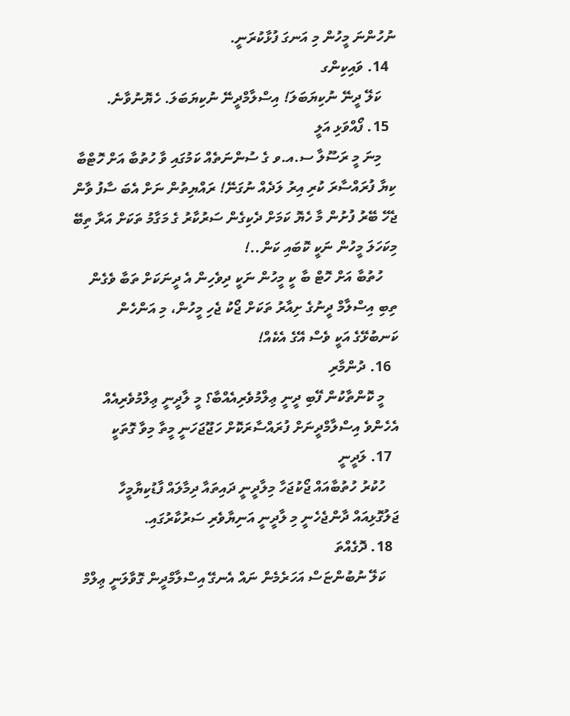ނުހުންނަ މީހުން މި އަނގަ ފުޅާކުރަނީ.
  14. ވައިކިންގ
    ކަލޭ ދީނޭ ނުކިޔަބަލަ! އިސްލާމްދީނޭ ނުކިޔަބަލަ. ހެޔޮނުވާނެ.
  15. ފޯއްވަޅި އަލީ
    މިނަ މީ ރަސޫލާ ސ.އ.ވ ގެ ސުންނަތެއް ކަމުގައި ވާ ހުތުބާ އަށް ހޮޓްބާ ކިޔާ ފުރައްސާރަ ކުރި އިރު ލަދެއް ނުގަނޭ! ރައްޔިތުން ނަށް އެބަ ސާފު ވާން ޖެހޭ ބޭރު ފުށުން މާ ހެޔޮ ކަމަށް ދެކިގެން ސަރުކާރު ގެ މަގާމު ތަކަށް އަރާ ތިބޭ މިކަހަލަ މީހުން ނަކީ ކޮބައި ކަން..!
    ހުތުބާ އަށް ހޮޓް ބާ ކީ މީހުން ނަކީ ދިވެހިން އެ ދީނަކަށް ތަބާ ވެގެން ތިބި އިސްލާމް ދީނުގެ ށިއާރު ތަކަށް ޖޯކު ޖެހި މީހުން، މި އަންހެން ކަނބުޅޭގެ އަކީ ވެސް އޭގެ އެކެއް!
  16. ދުންމާރި
    މީ ކޮންތާކުން ފޭބި ދީނީ ޢިލްމުވެރިއެއްބާ؟ މީ ލާދީނީ ޢިލްމުވެރިއެއް އެހެންވެ އިސްލާމްދީނަށް ފުރައްސާރަކޮށް ހަޖޫޖަހަނީ މީތާ މިވާ ގޮތަކީ
  17. ލަދީނީ
    ހުކުރު ހުތުބާއައް ޖޯކުޖަހާ މިލާދީނީ ދައިތައާ ދިމާލައް ފާޑުކިޔާމީހާ ޖަލުގޮޅިއައް ދާންޖެހެނީ މި ލާދީނީ އަނިޔާވެރި ސަރުކާރުގައި.
  18. ދޮގެއްތަ
    ކަލޭ ނުބުންޏަސް އަހަރެމެން ނައް އެނގޭ އިސްލާމްދީން ގޮވާލަނީ ޢިލްމް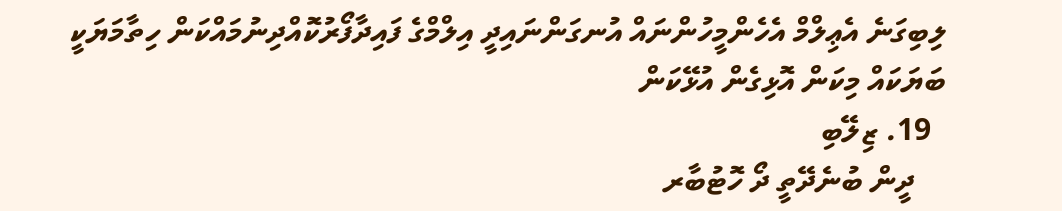ލިބިގަނެ އެޢިލްމް އެހެންމީހުންނައް އުނގަންނައިދީ އިލްމްގެ ފައިދާފޯރުކޮއްދިނުމައްކަން ހިތާމަޔަކީ ބަޔަކައް މިކަން އޮޅިގެން އުޅޭކަން
  19. ޒިލޭބި
    ދީން ބުނެދޭތީ ދޯ ހޮޓުބާރ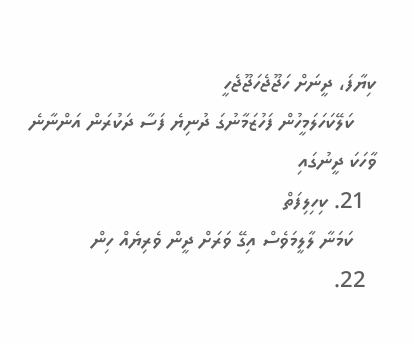ކިޔާފަ، ދީނަށް ހަޖޫޖެހަޖޫޖެހީ
    ކަލޭކަހަލަމީހުން ފަހުޒަމާނުގަ ދުނިޔެ ފަސާ ދަކުރަން އަންނާނެ ވާހަކަ ދީނުގައި
  21. ކިހިލިފަތް
    ކަމަނާ ލާލީމަވެސް އިގޭ ވަރަށް ދީން ވެރިޔެއް ހިން
  22.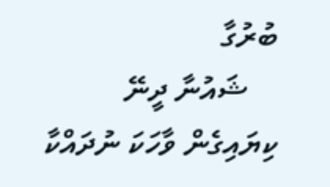ބުރުގާ
    ޝައުނާ ދީނޭ ކިޔައިގެން ވާހަކަ ނުދައްކާ